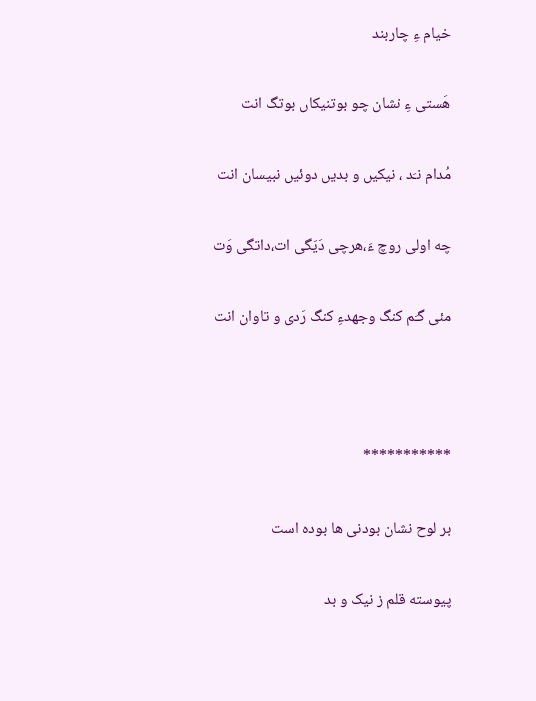خیام ءِ چاربند

هَستی ءِ نشان چو بوتنیکاں بوتگ انت

مُدام نـَد ، نیکیں و بدیں دوئیں نبیسان انت

چه اولی روچ ءَ،هرچی دَیَگی ات،داتگی وَت

مئی گـَم کنگ وجهدءِ کنگ رَدی و تاوان انت



***********

بر لوح نشان بودنی ها بوده است

پیوسته قلم ز نیک و بد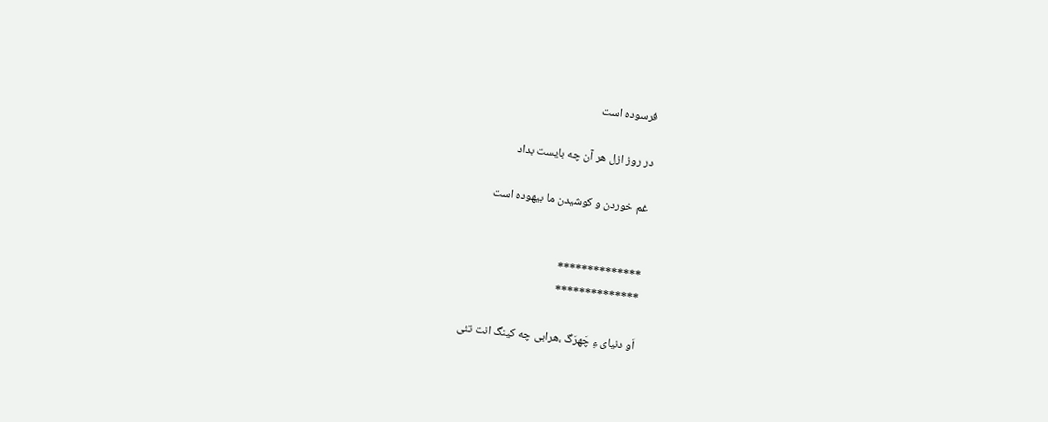فرسوده است

در روز ازل هر آن چه بایست بداد

غم خوردن و کوشیدن ما بیهوده است


**************
**************

اَو دنیای ءِ چَهرَگ ،هرابی چه کینگ انت تئی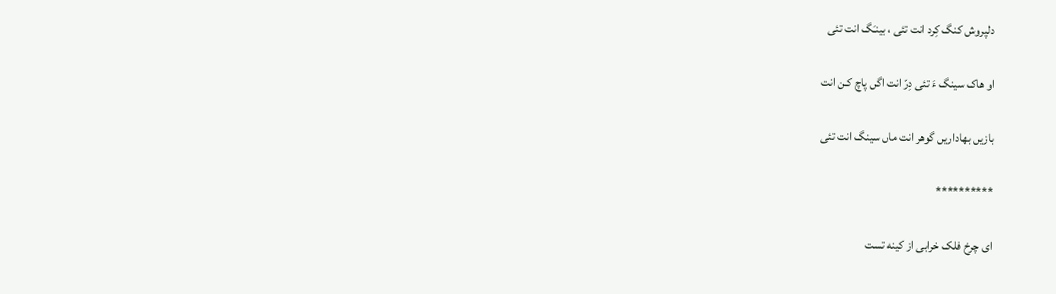دلپروش کنگ کِرد انت تئی ، بینـَگ انت تئی

او هاک سینگ ءَ تئی دِرّ انت اگں پاچ کـن انت

بازیں بهاداریں گوهر انت ماں سینگ انت تئی

**********

ای چرخ فلک خرابی از کینه تست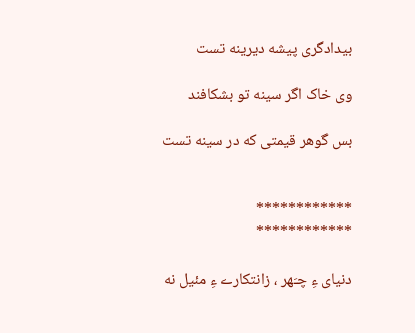بیدادگری پیشه دیرینه تست

وی خاک اگر سینه تو بشکافند

بس گوهر قیمتی که در سینه تست


************
************

دنیای ءِ چـَهر ، زانتکارے ءِ مئیل نه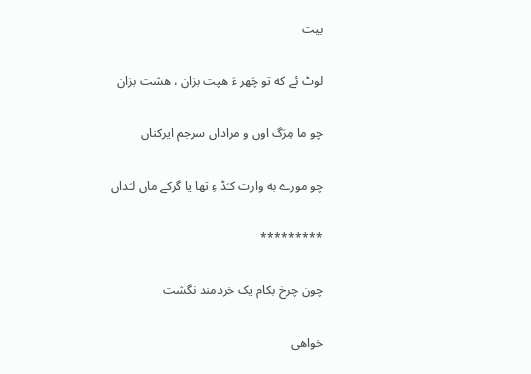بیت

لوٹ ئے که تو چَهر ءَ هپت بزان ، هشت بزان

چو ما مِرَگ اوں و مراداں سرجم ایرکناں

چو مورے به وارت کـَڈ ءِ تها یا گرکے ماں لـَداں

*********

چون چرخ بکام یک خردمند نگشت

خواهی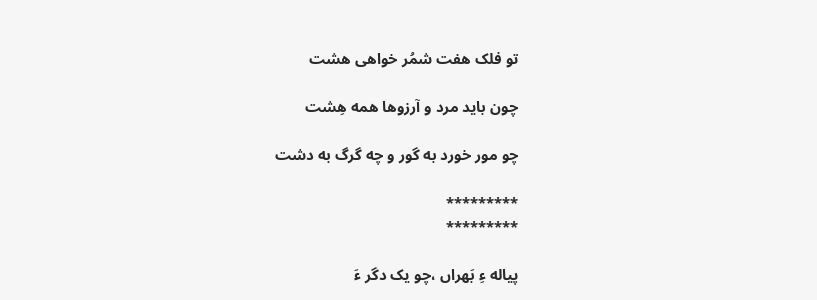تو فلک هفت شمُر خواهی هشت

چون باید مرد و آرزوها همه هِشت

چو مور خورد به گور و چه گرگ به دشت

*********
*********

پیاله ءِ بَهراں ،چو یک دگر ءَ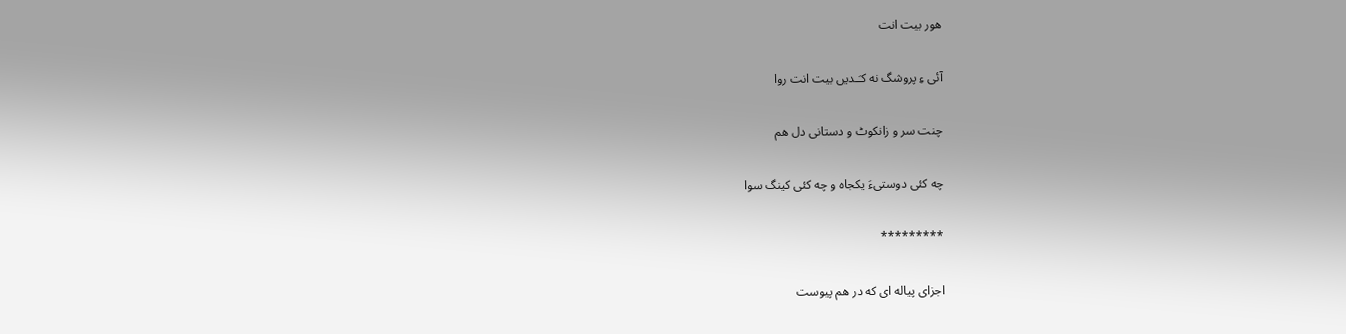هور بیت انت

آئی ءِ پروشگ نه کـَـدیں بیت انت روا

چنت سر و زانکوٹ و دستانی دل هم

چه کئی دوستیءَ یکجاه و چه کئی کینگ سوا

*********

اجزای پیاله ای که در هم پیوست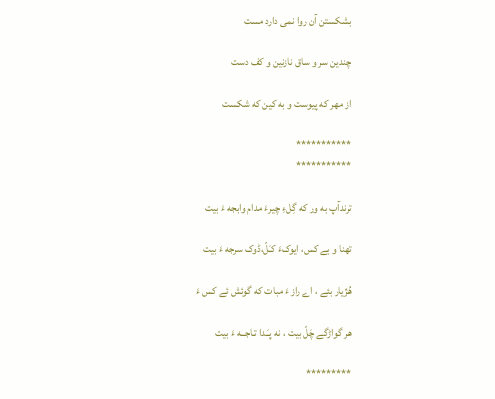بشکستن آن روا نمی دارد مست

چندین سر و ساق نازنین و کف دست

از مهر که پیوست و به کین که شکست

***********
***********

ترندآپ به ور که گِلءِ چیرءَ مدام وابجه ءَ بیت

تهنا و بے کس، ایوکءَ کـَلّ،ڈوک سرجه ءَ بیت

هُژیار بئے ، اے راز ءَ مبات که گوئش ئے کس ءَ

هر گواڑگے چَلّ بیت ، نه پـَـدا تـاجــه ءَ بیت

*********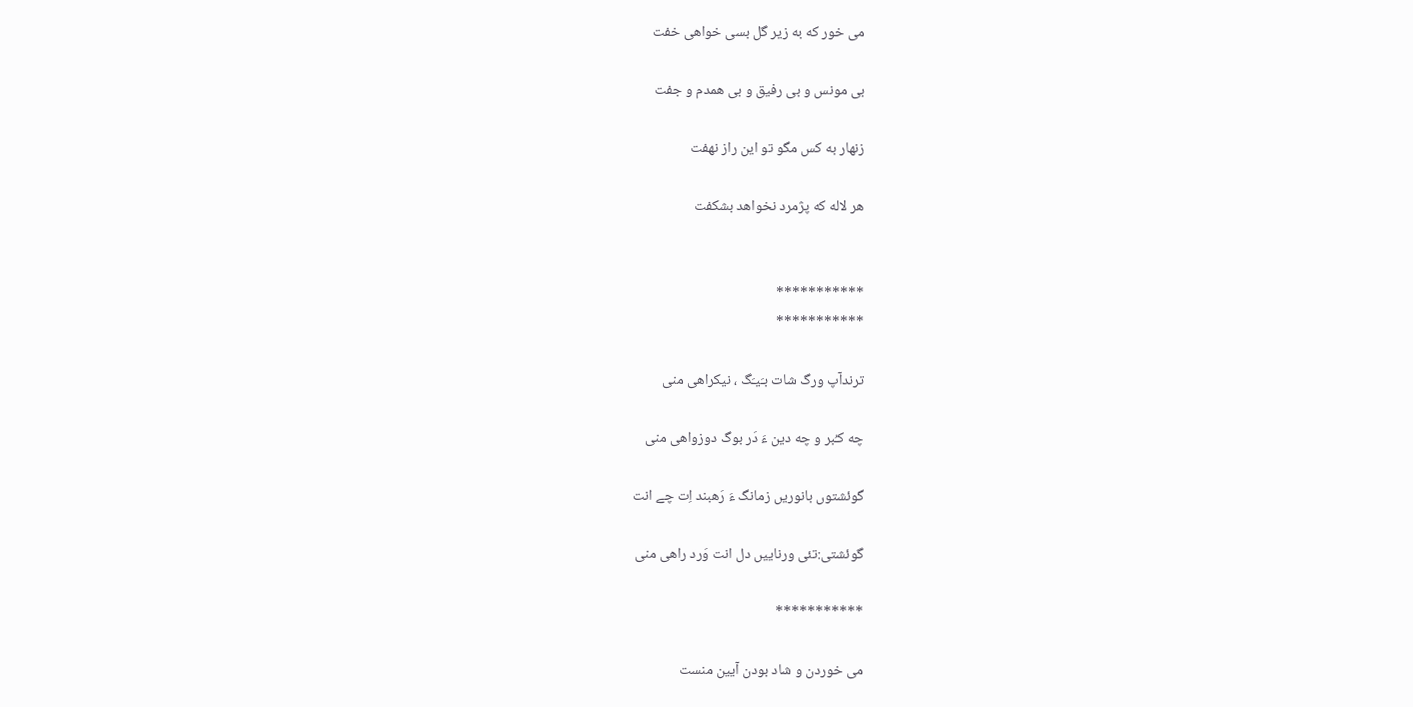می خور که به زیر گل بسی خواهی خفت

بی مونس و بی رفیق و بی همدم و جفت

زنهار به کس مگو تو این راز نهفت

هر لاله که پژمرد نخواهد بشکفت


***********
***********

ترندآپ ورگ شات بـَیـَگ ، نیکراهی منی

چه کـُبر و چه دین ءَ دَر بوگ دوزواهی منی

گوئشتوں بانوریں زمانگ ءَ رَهبند اِت چے انت

گوئشتی:تئی ورناییں دل انت وَرد راهی منی

***********

می خوردن و شاد بودن آیین منست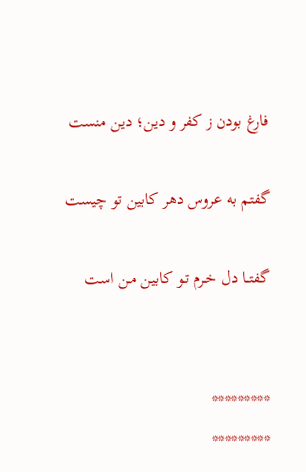فارغ بودن ز کفر و دین؛ دین منست

گفتم به عروس دهر کابین تو چیست

گفتــا دل خـرم تـو کابین مـن است


*********
*********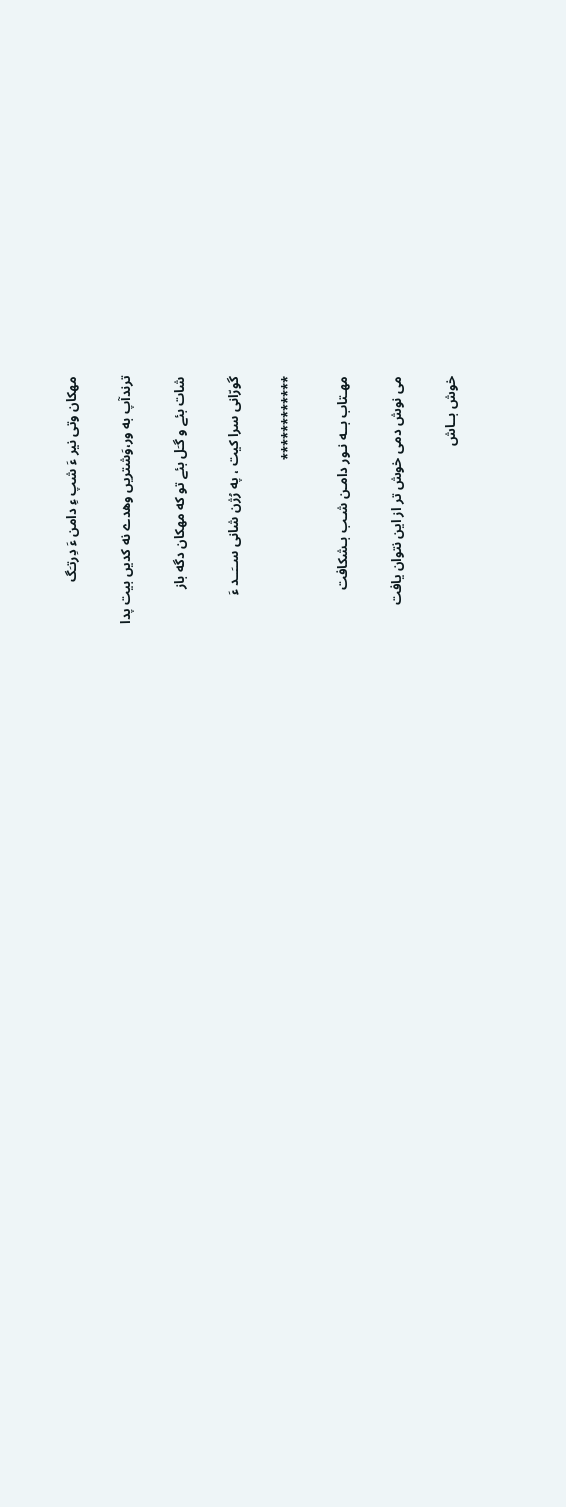مهکان وتی نیر ءَ شپ ءِ دامن ءَ دِرتـَگ

ترندآپ به ور،وَشتریں وهدے نه کدیں بیت پدا

شات بئے و گـَل بئے تو که مهکان دگه باز

گورّانی سرا کیت ، په رُژن شانی ســَــد ءَ

************

مهـتاب بــه نـور دامـن شـب بـشکافت

می نوش دمی خوش تر از این نتوان یافت

خوش بــاش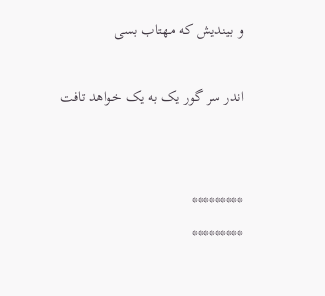و بـیندیش که مـهتاب بسی

اندر سر گور یک به یک خـواهد تافت


*********
*********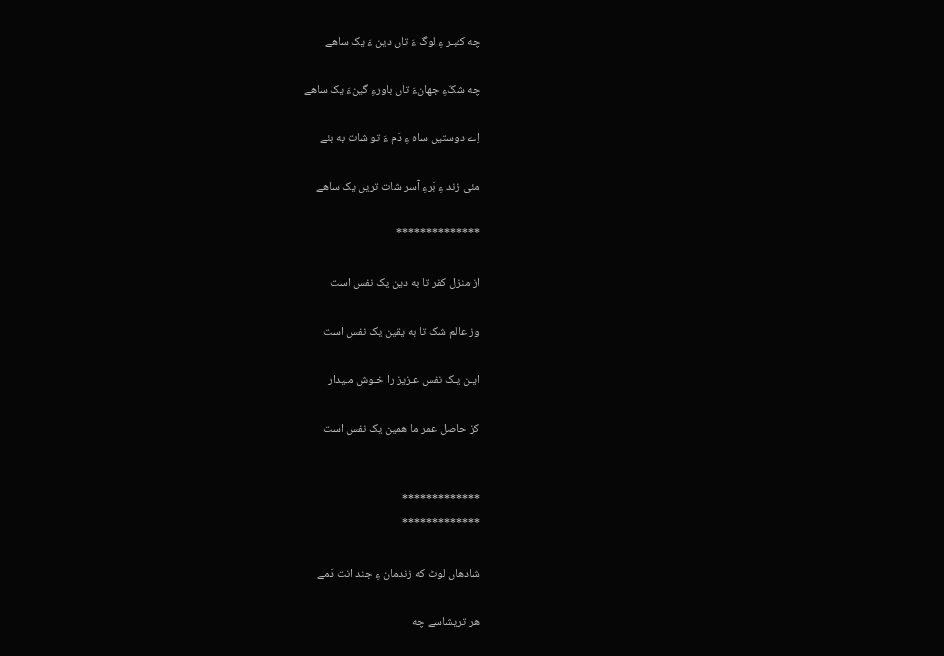چه کـُبـر ءِ لوگ ءَ تاں دین ءَ یک ساهے

چه شکّءِ جهانءَ تاں باورءِ گینءَ یک ساهے

اِے دوستیں ساه ءِ دَم ءَ تو شات به بئے

مئی زند ءِ بَرءِ آسر شات تریں یک ساهے

**************

از منزل کفر تا به دین یک نفس است

وز عالم شک تا به یقین یک نفس است

ایـن یـک نفس عـزیز را خـوش مـیدار

کز حاصل عمر ما همین یک نفس است


*************
*************

شادهاں لوٹ که زندمان ءِ جند انت دَمے

هر تریشاسے چه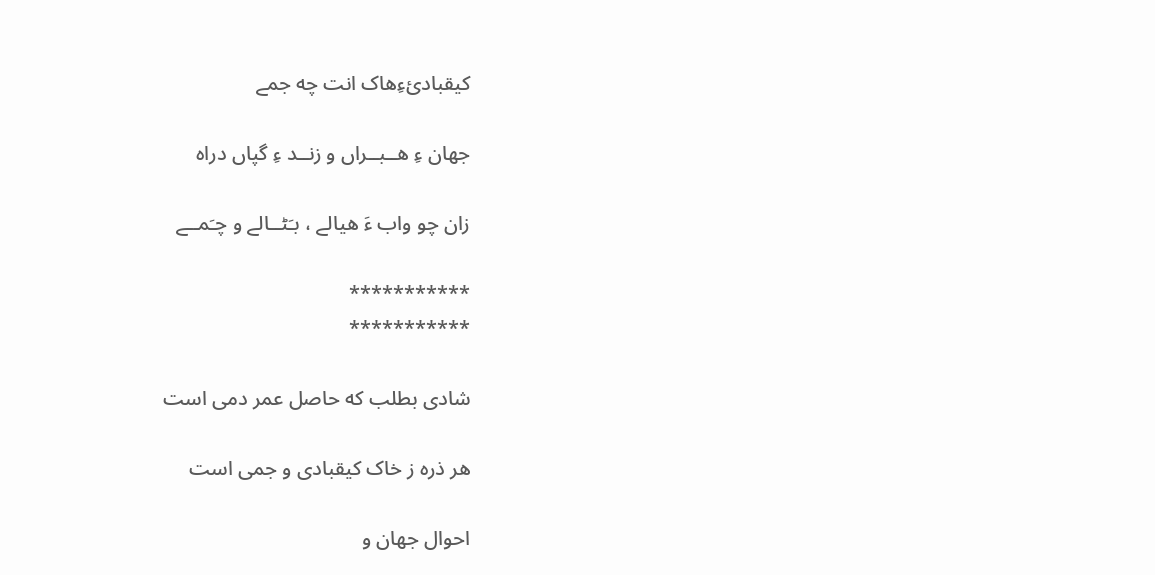کیقبادئءِهاک انت چه جمے

جهان ءِ هــبــراں و زنــد ءِ گپاں دراه

زان چو واب ءَ هیالے ، بـَٹــالے و چـَمــے

***********
***********

شادی بطلب که حاصل عمر دمی است

هر ذره ز خاک کیقبادی و جمی است

احوال جهان و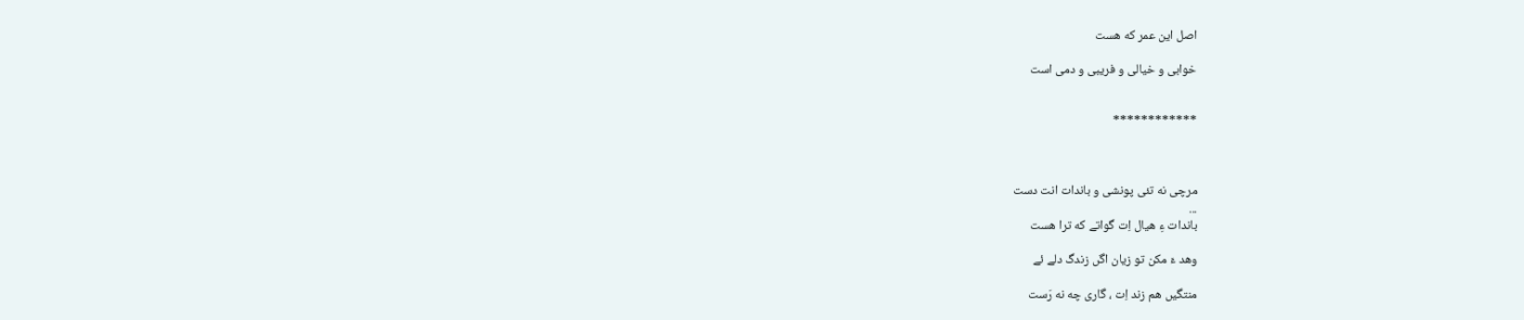اصل این عمر که هست

خوابی و خیالی و فریبی و دمی است


************



مرچی نه تئی پونشی و باندات انت دست
...
باندات ءِ هیال اِت گواتے که ترا هست

وهد ءَ مکن تو زیان اگں زندگ دلے ئے

منتگیں هم زند اِت ، گاری چه نه رَست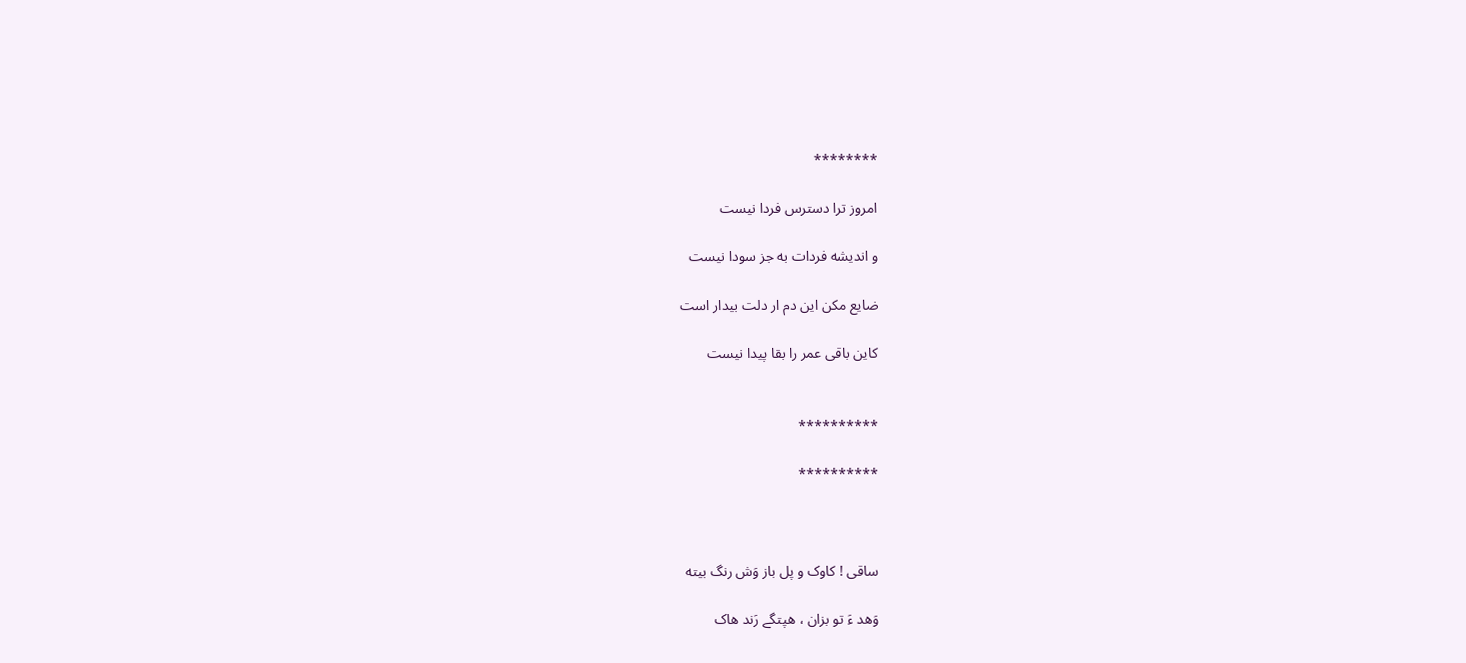********

امروز ترا دسترس فردا نیست

و اندیشه فردات به جز سودا نیست

ضایع مکن این دم ار دلت بیدار است

کاین باقی عمر را بقا پیدا نیست


**********

**********



ساقی ! کاوک و پل باز وَش رنگ بیته

وَهد ءَ تو بزان ، هپتگے رَند هاک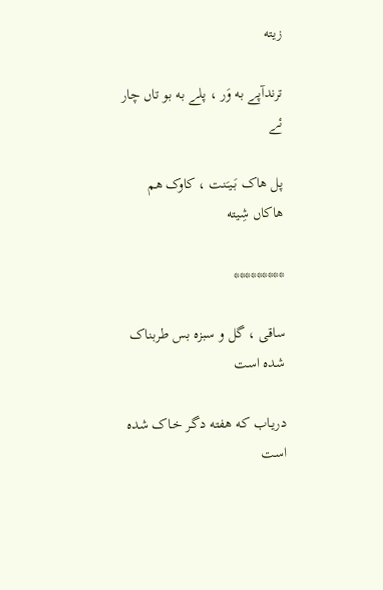زیته

ترندآپے به وَر ، پلے به بو تاں چار ئے

پل هاک بَـیـَنت ، کاوک هم هاکاں شِیته

*********

ساقی ، گل و سبزه بس طربناک شده است

دریـاب که هفته دگـر خـاک شده است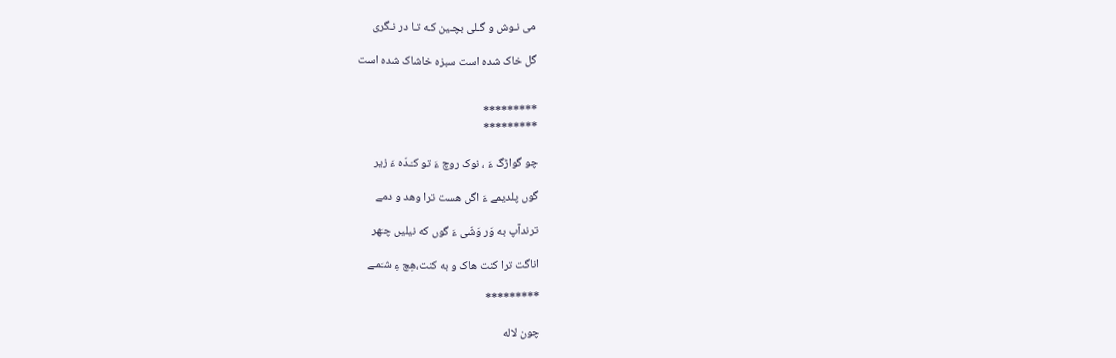می نـوش و گـلی بچـین کـه تـا در نـگری

گل خاک شده است سبزه خاشاک شده است


*********
*********

چو گواڑگ ءَ ، نوک روچ ءَ تو کـَـدّه ءَ زیر

گوں پلدیمے ءَ اگں هست ترا وهد و دمے

ترندآپ به وَر وَشّی ءَ گوں که نیلیں چـَهر

اناگت ترا کنت هاک و به کنت،هِچ ءِ شـَمـے

*********

چون لاله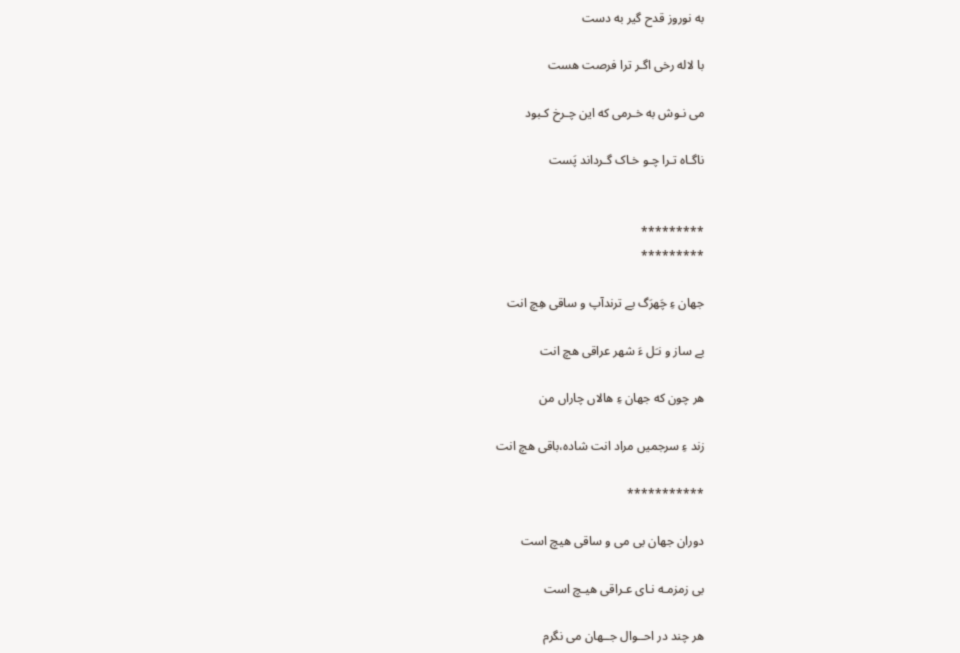به نوروز قدح گیر به دست

با لاله رخی اگـر ترا فرصت هست

می نـوش به خـرمی که این چـرخ کـبود

ناگـاه تـرا چـو خـاک گـرداند پَست


*********
*********

جهان ءِ چَهرَگ بے ترندآپ و ساقی هِچ انت

بے ساز و نـَل ءَ شهر عراقی هچ انت

هر چون که جهان ءِ هالاں چاراں من

زند ءِ سرجمیں مراد انت شاده،باقی هچ انت

***********

دوران جهان بی می و ساقی هیچ است

بی زمزمـه نـای عـراقی هیـچ است

هر چند در احــوال جــهان می نگرم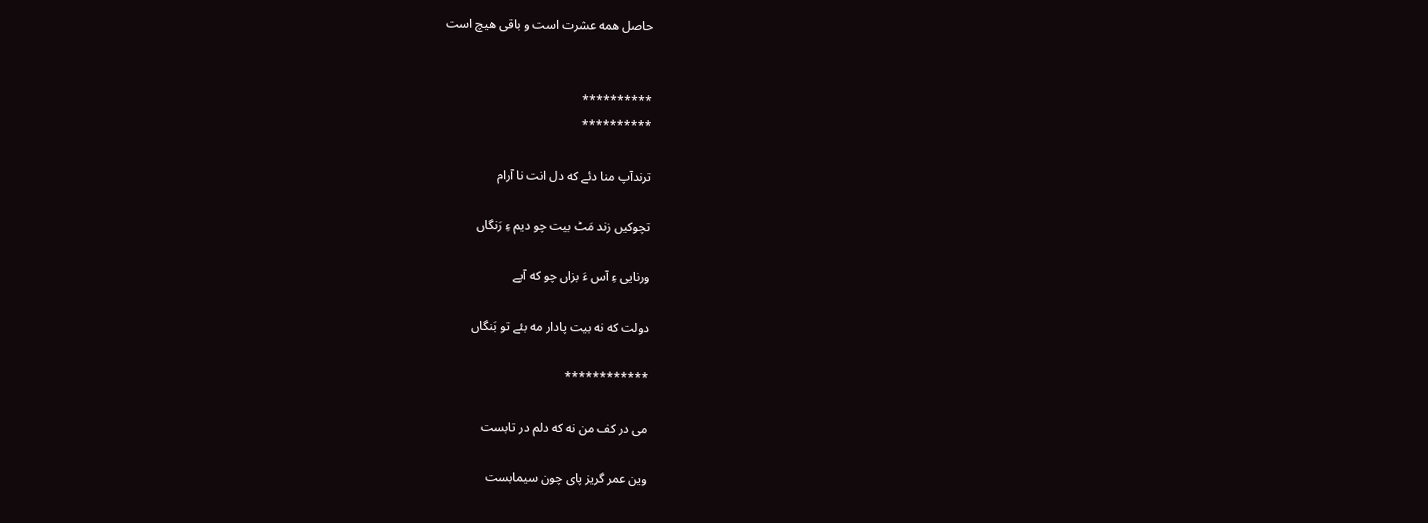حاصل همه عشرت است و باقی هیچ است


**********
**********

ترندآپ منا دئے که دل انت نا آرام

تچوکیں زند مَٹ بیت چو دیم ءِ رَنگاں

ورنایی ءِ آس ءَ بزاں چو که آپے

دولت که نه بیت پادار مه بئے تو بَنگاں

************

می در کف من نه که دلم در تابست

وین عمر گریز پای چون سیمابست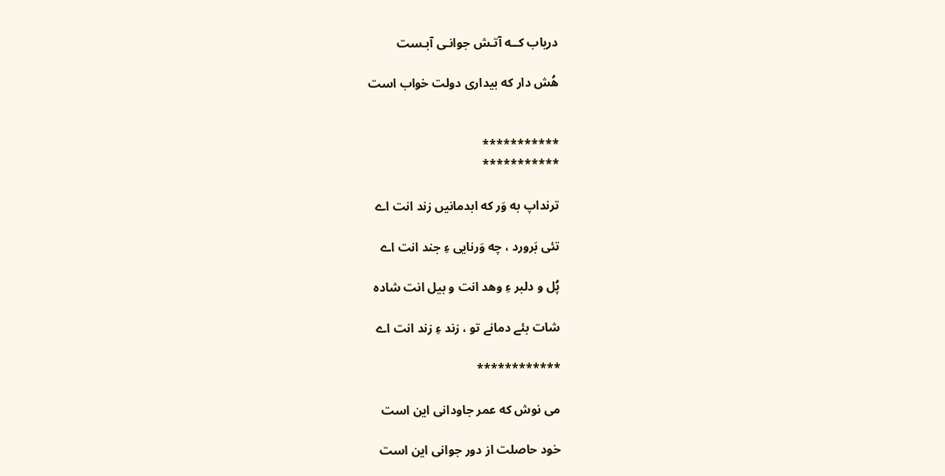دریاب کــه آتـش جوانـی آبـست

هُش دار که بیداری دولت خواب است


***********
***********

ترنداپ به وَر که ابدمانیں زند انت اے

تئی بَرورد ، چه وَرنایی ءِ جند انت اے

پُل و دلبر ءِ وهد انت و بیل انت شاده

شات بئے دمانے تو ، زند ءِ زند انت اے

************

می نوش که عمر جاودانی این است

خود حاصلت از دور جوانی این است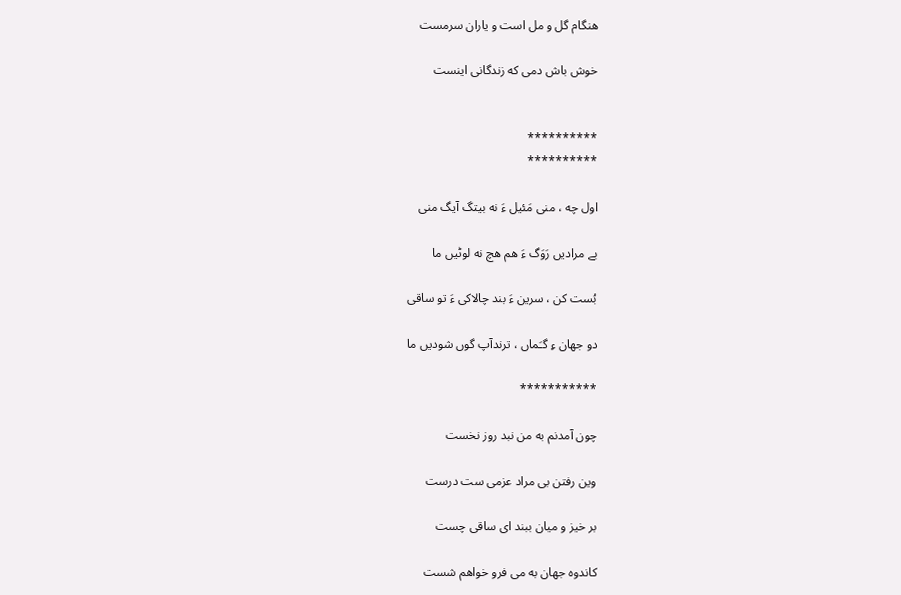هنگام گل و مل است و یاران سرمست

خوش باش دمی که زندگانی اینست


**********
**********

اول چه ، منی مَئیل ءَ نه بیتگ آیگ منی

بے مرادیں رَوَگ ءَ هم هچ نه لوٹیں ما

بُست کن ، سرین ءَ بند چالاکی ءَ تو ساقی

دو جهان ءِ گـَماں ، ترندآپ گوں شودیں ما

***********

چون آمدنم به من نبد روز نخست

وین رفتن بی مراد عزمی ست درست

بر خیز و میان ببند ای ساقی چست

کاندوه جهان به می فرو خواهم شست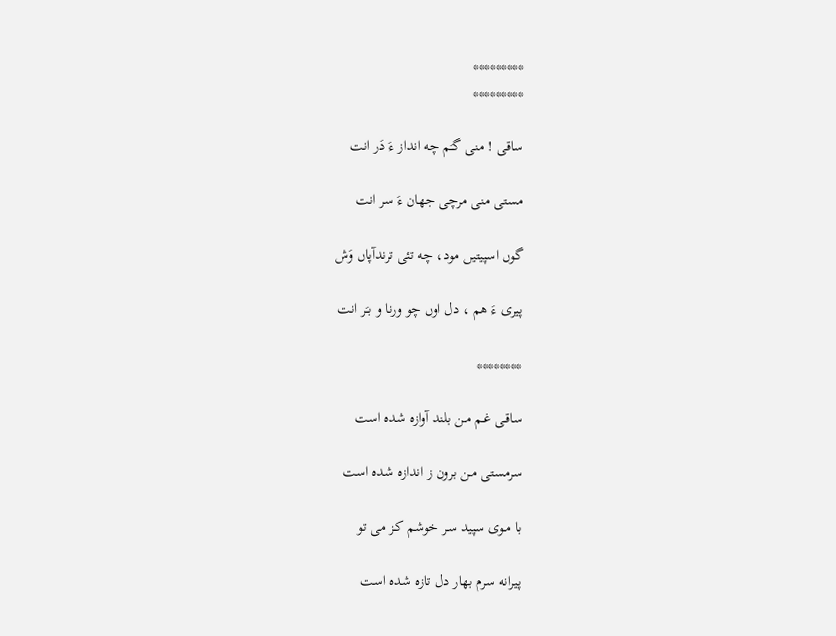*********
*********

ساقی ! منی گـَم چه انداز ءَ دَر انت

مستی منی مرچی جهان ءَ سر انت

گوں اسپیتیں مود، چه تئی ترندآپاں وَش

پیری ءَ هم ، دل اوں چو ورنا و بـَر انت

********

ساقـی غـم مـن بلند آوازه شده است

سرمستی مـن برون ز اندازه شده است

با مـوی سپید سـر خوشم کـز می تو

پیرانه سرم بهار دل تازه شده است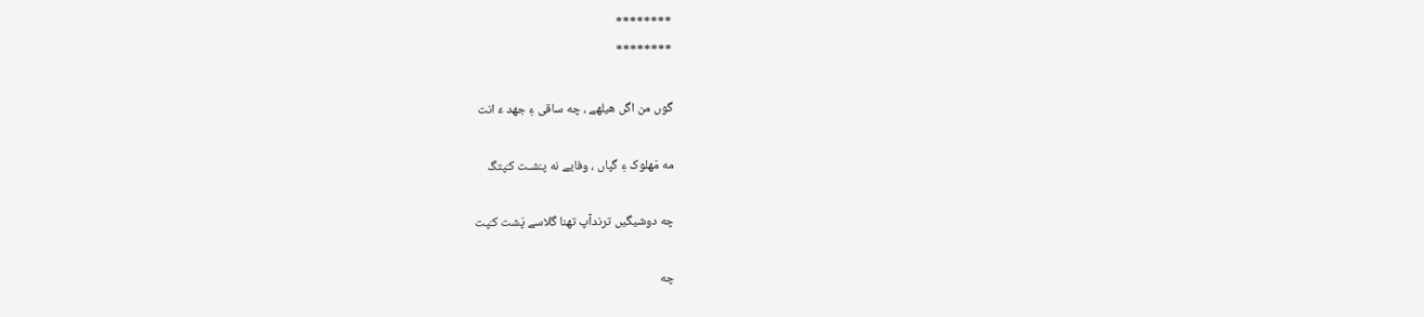********
********

گوں من اگں هیلهے ، چه ساقی ءِ جهد ءَ انت

مه مَهلوک ءِ گپاں ، وفایے نه پـَشـت کـَپتگ

چه دوشیگیں ترندآپ تهنا گلاسے پَشت کـَپت

چه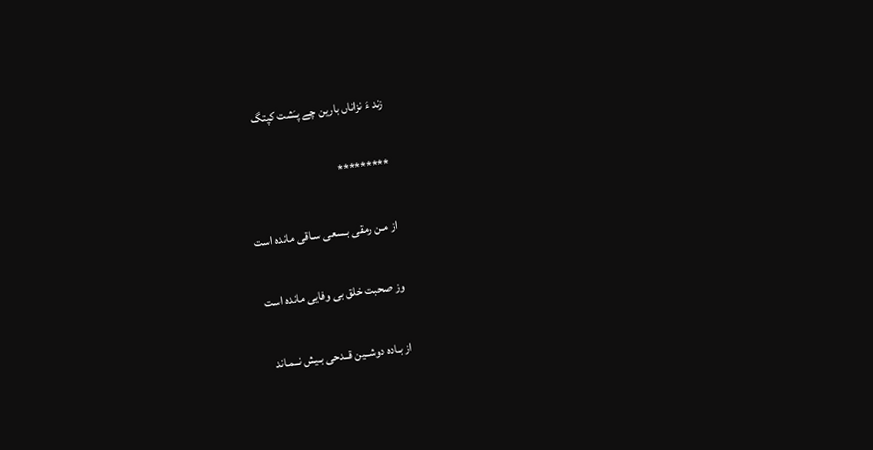زند ءَ نزاناں بارین چے پـَشت کپتگ

*********

از مـن رمقی بـسعی سـاقی مانده است

وز صحبت خلق بی وفایی مانده است

از بـاده دوشــین قــدحی بـیش نــمـاند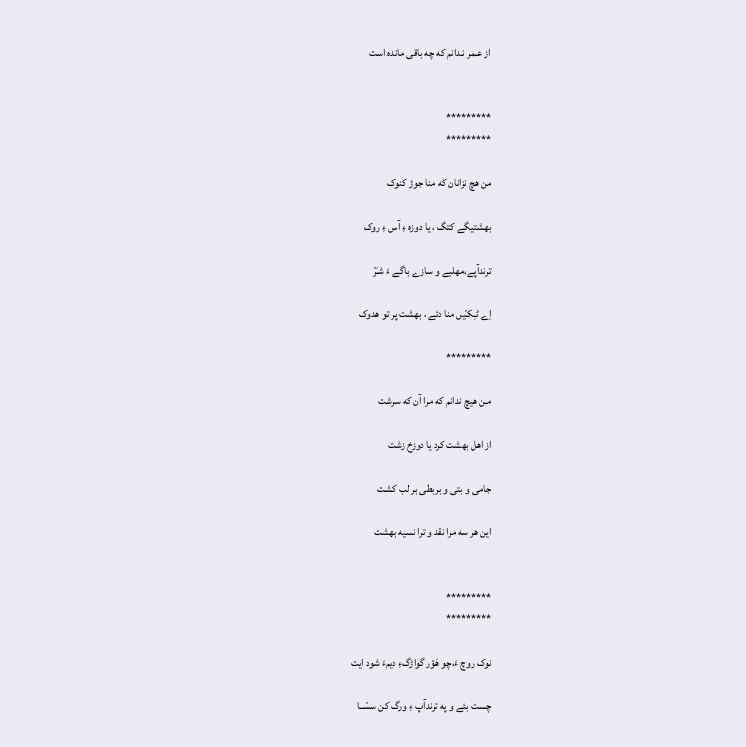از عـمر نـدانم که چه باقی مانده است


*********
*********

من هچ نزانان که منا جوڑ کنوک

بهشتیگے کتگ ، یا دوزه ءِ آس ءِ روک

ترندآپے،مهلبے و سازے باگے ءَ شـَرّ

اِے ٹـِکـّیں منا دئے ، بهشت پر تو هدوک

*********

مـن هیچ ندانم که مرا آن که سرشت

از اهل بهشت کرد یا دوزخ زشت

جامی و بتی و بربطی بر لب کشت

این هر سه مرا نقد و ترا نسیه بهشت


*********
*********

نوک روچ ءَ،چو هَؤر گواڑگءِ دیمءَ شود ایت

چست بئے و په ترندآپ ءِ ورگ کن سسّــا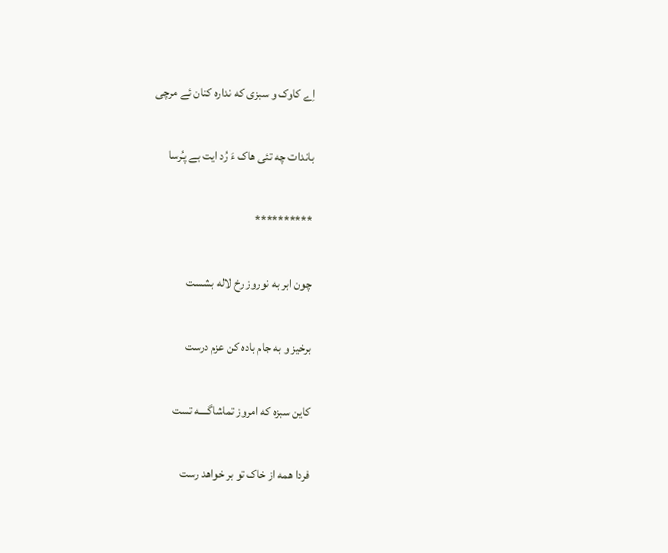اِے کاوک و سبزی که نداره کنان ئے مرچی

باندات چه تئی هاک ءَ رُد ایت بے پـُرسا

**********

چون ابر به نوروز رخ لاله بشست

برخیز و به جام باده کن عزم درست

کاین سبزه که امروز تماشاگــــه تست

فردا همه از خاک تو بر خواهد رست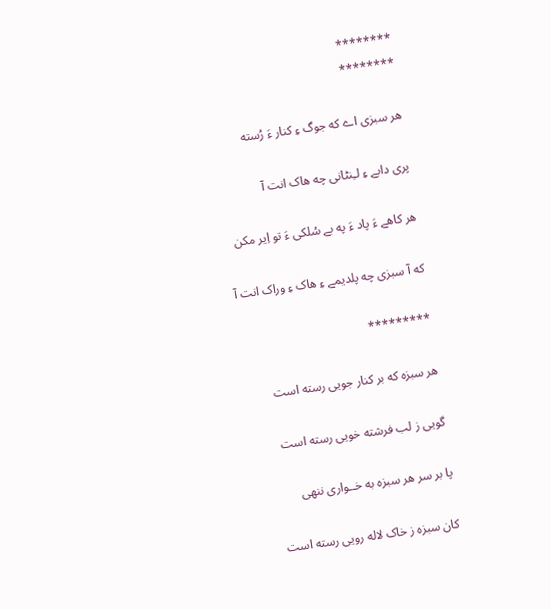********
********

هر سبزی اے که جوگ ءِ کنار ءَ رُسته

پری دابے ءِ لـِنٹانی چه هاک انت آ

هر کاهے ءَ پاد ءَ په بے سُلکی ءَ تو اِیر مکن

که آ سبزی چه پلدیمے ءِ هاک ءِ وراک انت آ

*********

هر سبزه که بر کنار جویی رسته است

گویی ز لب فرشته خویی رسته است

پا بر سر هر سبزه به خــواری ننهی

کان سبزه ز خاک لاله رویی رسته است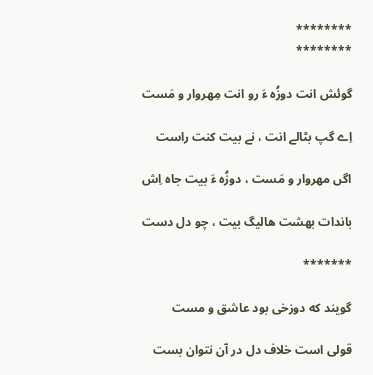********
********

گوئش انت دوزُه ءَ رو انت مِهروار و مَست

اِے گپ بٹالے انت ، نے بیت کنت راست

اگں مهروار و مَست ، دوزُه ءَ بیت جاه اِش

باندات بهشت هالیگ بیت ، چو دل دست

*******

گویند که دوزخی بود عاشق و مست

قولی است خلاف دل در آن نتوان بست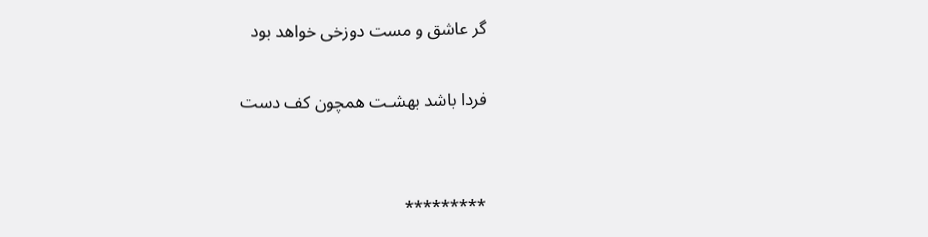گر عاشق و مست دوزخی خواهد بود

فردا باشد بهشـت همچون کف دست


*********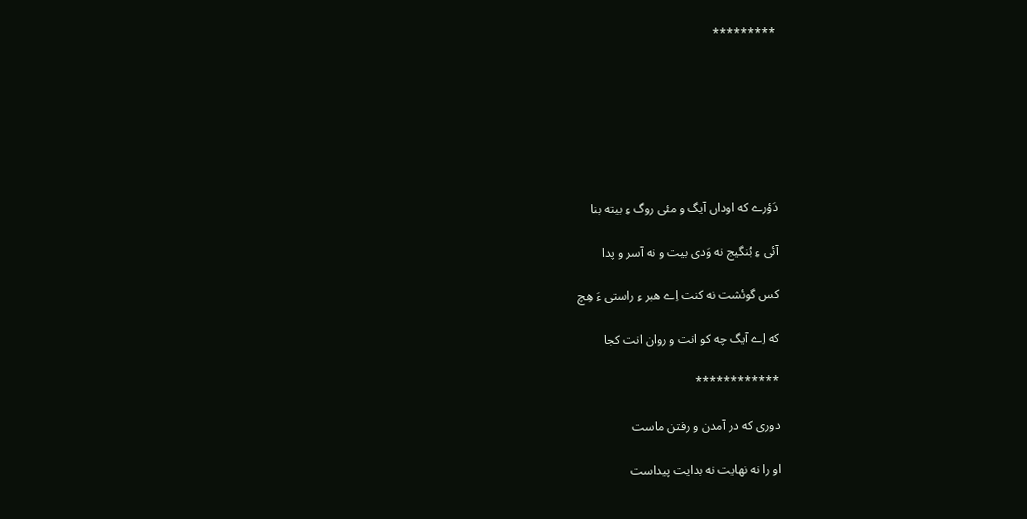*********







دَؤرے که اوداں آیگ و مئی روگ ءِ بیته بنا

آئی ءِ بُنگیج نه وَدی بیت و نه آسر و پدا

کس گوئشت نه کنت اِے هبر ءِ راستی ءَ هِچ

که اِے آیگ چه کو انت و روان انت کجا

************

دوری که در آمدن و رفتن ماست

او را نه نهایت نه بدایت پیداست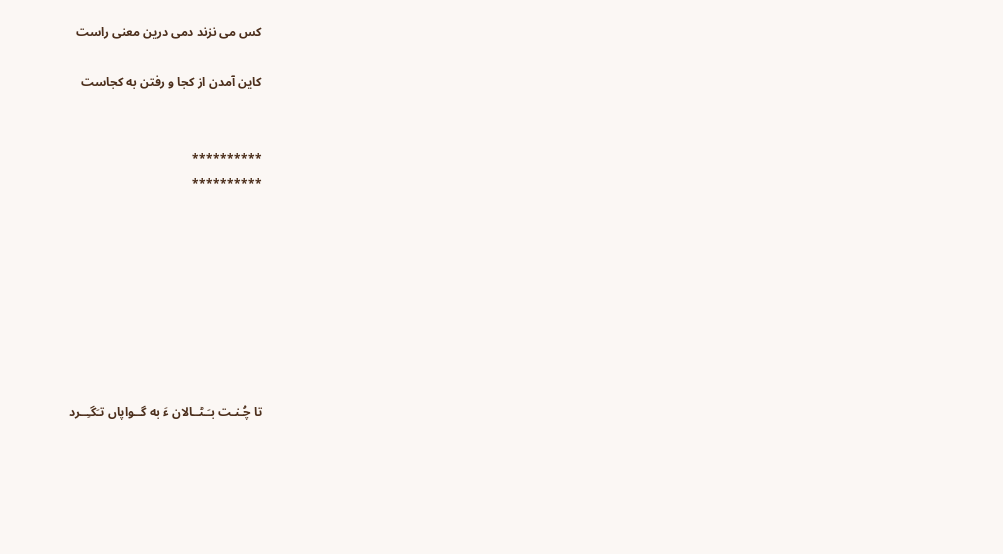کس می نزند دمی درین معنی راست

کاین آمدن از کجا و رفتن به کجاست


**********
**********








تا چُـنـت بـَـٹــالان ءَ به گــواپاں تـَگـِــرد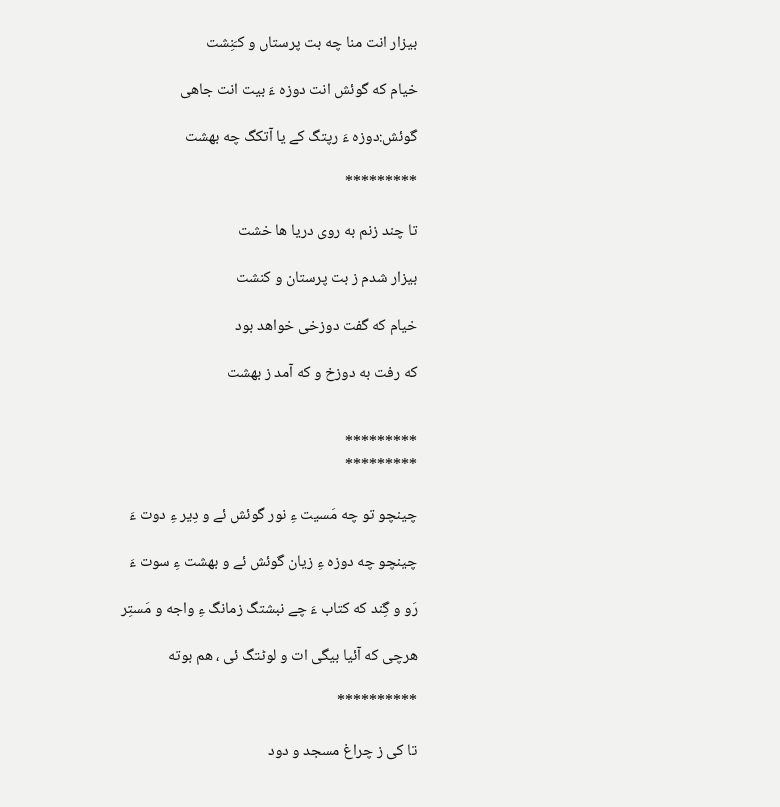بیزار انت منا چه بت پرستاں و کـَنِشت

خیام که گوئش انت دوزه ءَ بیت انت جاهی

گوئش:دوزه ءَ رپتگ کے یا آتکگ چه بهشت

*********

تا چند زنم به روی دریا ها خشت

بیزار شدم ز بت پرستان و کنشت

خیام که گفت دوزخی خواهد بود

که رفت به دوزخ و که آمد ز بهشت


*********
*********

چینچو تو چه مَسیت ءِ نور گوئش ئے و دِیر ءِ دوت ءَ

چینچو چه دوزه ءِ زیان گوئش ئے و بهشت ءِ سوت ءَ

رَو و گِند که کتاب ءَ چے نبشتگ زمانگ ءِ واجه و مَستِر

هرچی که آئیا بیگی ات و لوٹتگ ئی ، هم بوته

**********

تا کی ز چراغ مسجد و دود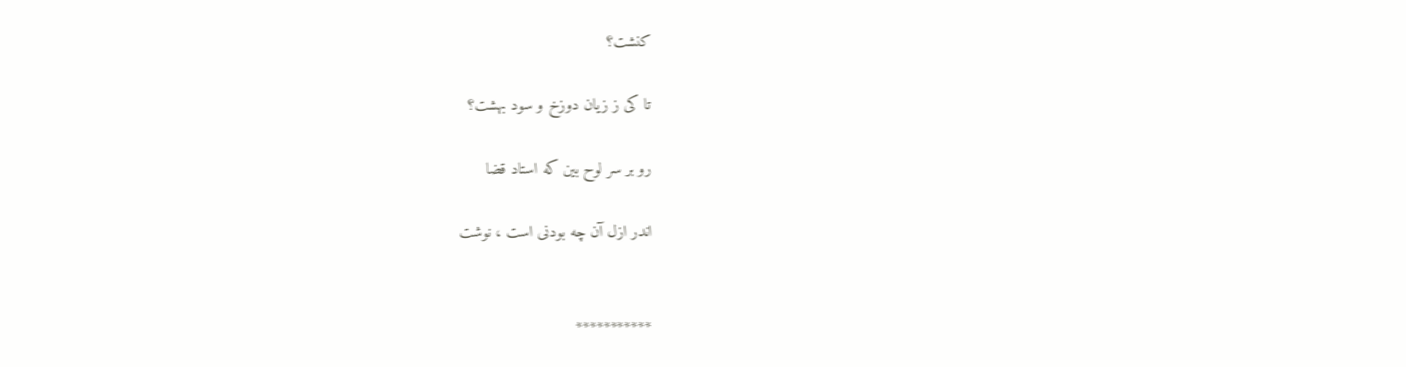کنشت؟

تا کی ز زیان دوزخ و سود بهشت؟

رو بر سر لوح بین که استاد قضا

اندر ازل آن چه بودنی است ، نوشت


***********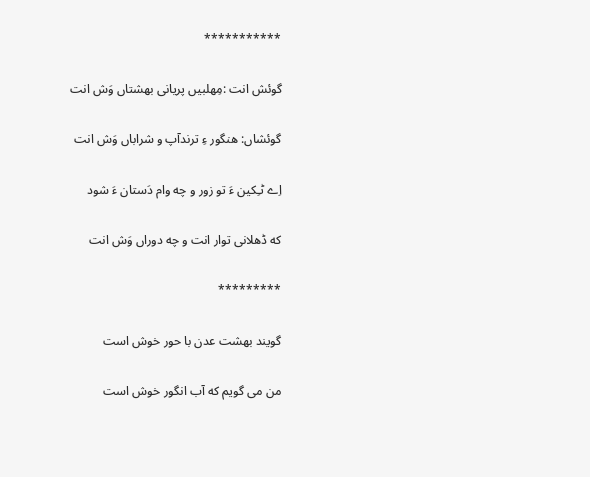***********

گوئش انت :مِهلبیں پریانی بهشتاں وَش انت

گوئشاں: هنگور ءِ ترندآپ و شراباں وَش انت

اِے ٹـِکین ءَ تو زور و چه وام دَستان ءَ شود

که ڈهلانی توار انت و چه دوراں وَش انت

*********

گویند بهشت عدن با حور خوش است

من می گویم که آب انگور خوش است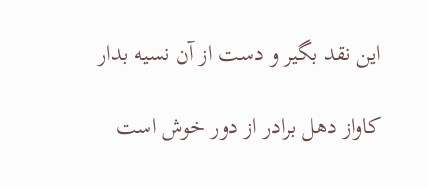این نقد بگیر و دست از آن نسیه بدار

کاواز دهل برادر از دور خوش است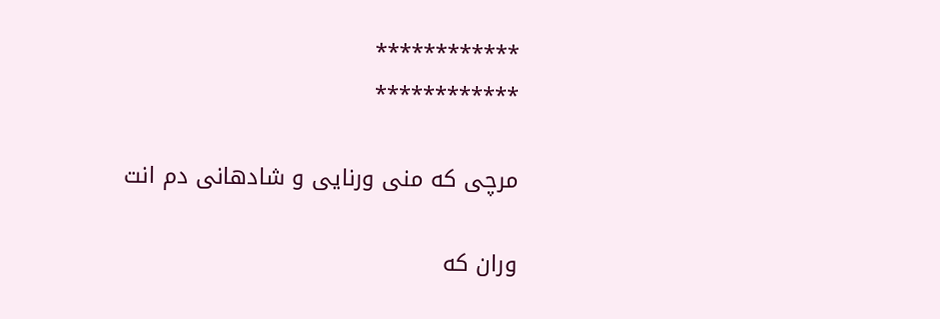************
************

مرچی که منی ورنایی و شادهانی دم انت

وران که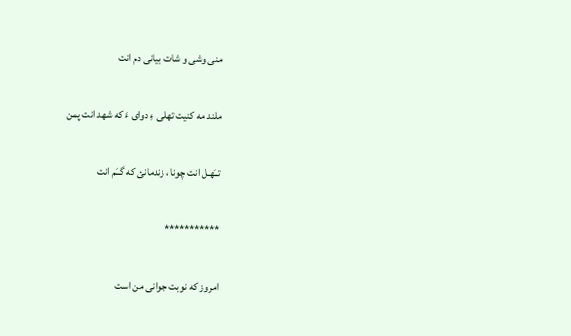منی وشی و شات بیانی دم انت

ملند مه کنیت تهلی ءِ دوای ءَ که شهد انت پمن

تــَهـل انت چونا ، زندمانئ که گــَم انت

***********

امروز که نوبت جوانی من است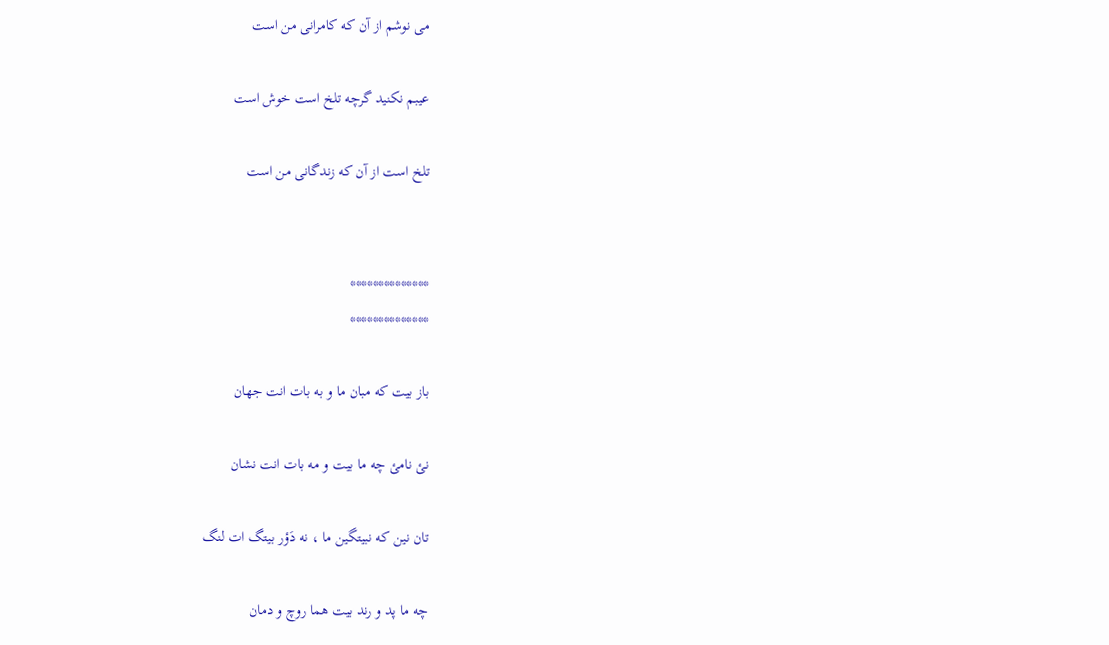می نوشم از آن که کامرانی من است

عیبم نکنید گرچه تلخ است خوش است

تلخ است از آن که زندگانی من است


**************
**************

باز بیت که مبان ما و به بات انت جهان

نئ نامئ چه ما بیت و مه بات انت نشان

تان نین که نبیتگین ما ، نه دَؤر بیتگ ات لنگ

چه ما پد و رند بیت هما روچ و دمان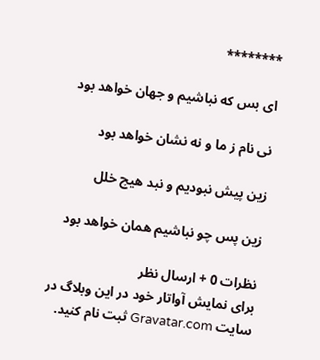********

ای بس که نباشیم و جهان خواهد بود

نی نام ز ما و نه نشان خواهد بود

زین پیش نبودیم و نبد هیچ خلل

زین پس چو نباشیم همان خواهد بود

نظرات 0 + ارسال نظر
برای نمایش آواتار خود در این وبلاگ در سایت Gravatar.com ثبت نام کنید.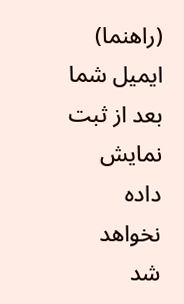(راهنما)
ایمیل شما بعد از ثبت نمایش داده نخواهد شد